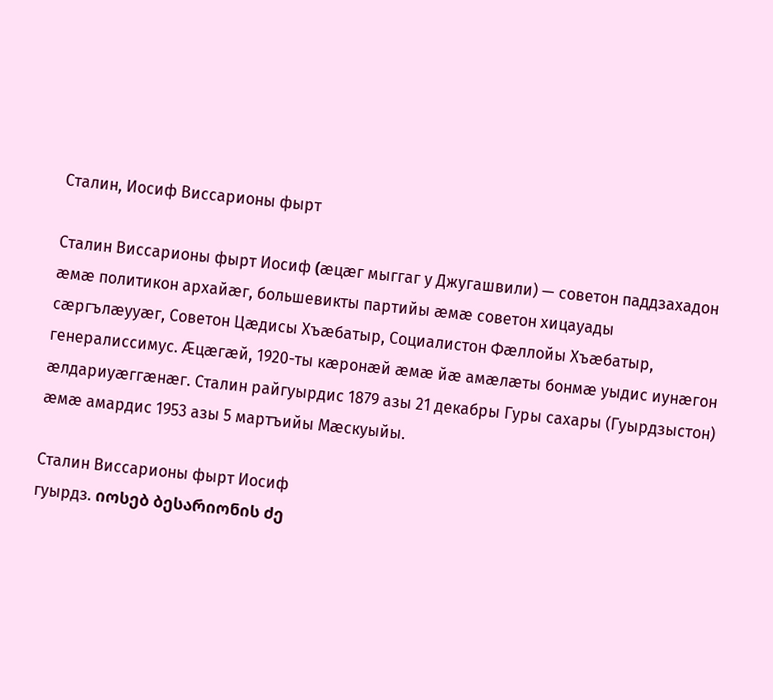Сталин, Иосиф Виссарионы фырт

Сталин Виссарионы фырт Иосиф (æцæг мыггаг у Джугашвили) — советон паддзахадон æмæ политикон архайæг, большевикты партийы æмæ советон хицауады сæргълæууæг, Советон Цæдисы Хъæбатыр, Социалистон Фæллойы Хъæбатыр, генералиссимус. Æцæгæй, 1920-ты кæронæй æмæ йæ амæлæты бонмæ уыдис иунæгон æлдариуæггæнæг. Сталин райгуырдис 1879 азы 21 декабры Гуры сахары (Гуырдзыстон) æмæ амардис 1953 азы 5 мартъийы Мæскуыйы.

Сталин Виссарионы фырт Иосиф
гуырдз. იოსებ ბესარიონის ძე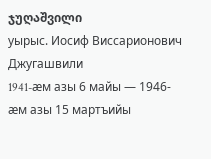ჯუღაშვილი
уырыс. Иосиф Виссарионович Джугашвили
1941-æм азы 6 майы — 1946-æм азы 15 мартъийы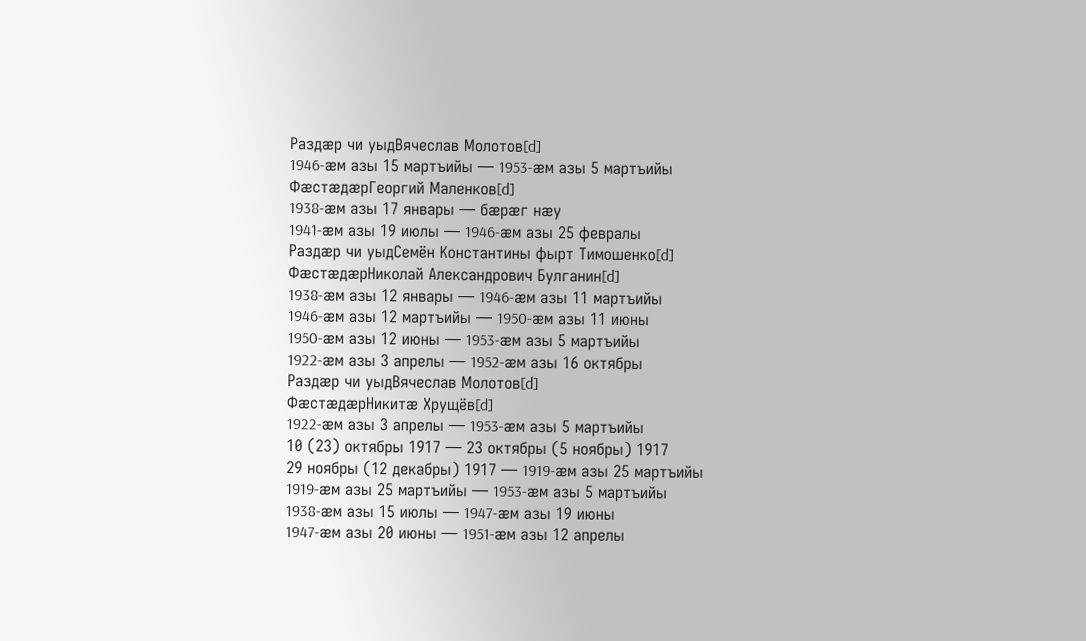Раздæр чи уыдВячеслав Молотов[d]
1946-æм азы 15 мартъийы — 1953-æм азы 5 мартъийы
ФæстæдæрГеоргий Маленков[d]
1938-æм азы 17 январы — бæрæг нæу
1941-æм азы 19 июлы — 1946-æм азы 25 февралы
Раздæр чи уыдСемён Константины фырт Тимошенко[d]
ФæстæдæрНиколай Александрович Булганин[d]
1938-æм азы 12 январы — 1946-æм азы 11 мартъийы
1946-æм азы 12 мартъийы — 1950-æм азы 11 июны
1950-æм азы 12 июны — 1953-æм азы 5 мартъийы
1922-æм азы 3 апрелы — 1952-æм азы 16 октябры
Раздæр чи уыдВячеслав Молотов[d]
ФæстæдæрНикитæ Хрущёв[d]
1922-æм азы 3 апрелы — 1953-æм азы 5 мартъийы
10 (23) октябры 1917 — 23 октябры (5 ноябры) 1917
29 ноябры (12 декабры) 1917 — 1919-æм азы 25 мартъийы
1919-æм азы 25 мартъийы — 1953-æм азы 5 мартъийы
1938-æм азы 15 июлы — 1947-æм азы 19 июны
1947-æм азы 20 июны — 1951-æм азы 12 апрелы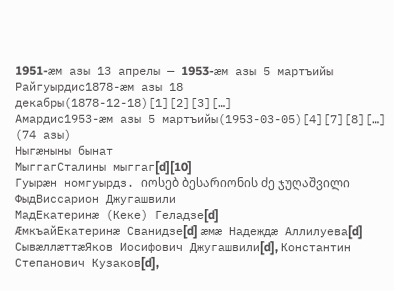1951-æм азы 13 апрелы — 1953-æм азы 5 мартъийы
Райгуырдис1878-æм азы 18 декабры(1878-12-18)[1][2][3][…]
Амардис1953-æм азы 5 мартъийы(1953-03-05)[4][7][8][…] (74 азы)
Ныгæныны бынат
МыггагСталины мыггаг[d][10]
Гуырæн номгуырдз. იოსებ ბესარიონის ძე ჯუღაშვილი
ФыдВиссарион Джугашвили
МадЕкатеринæ (Кеке) Геладзе[d]
ÆмкъайЕкатеринæ Сванидзе[d] æмæ Надеждæ Аллилуева[d]
СывæллæттæЯков Иосифович Джугашвили[d], Константин Степанович Кузаков[d],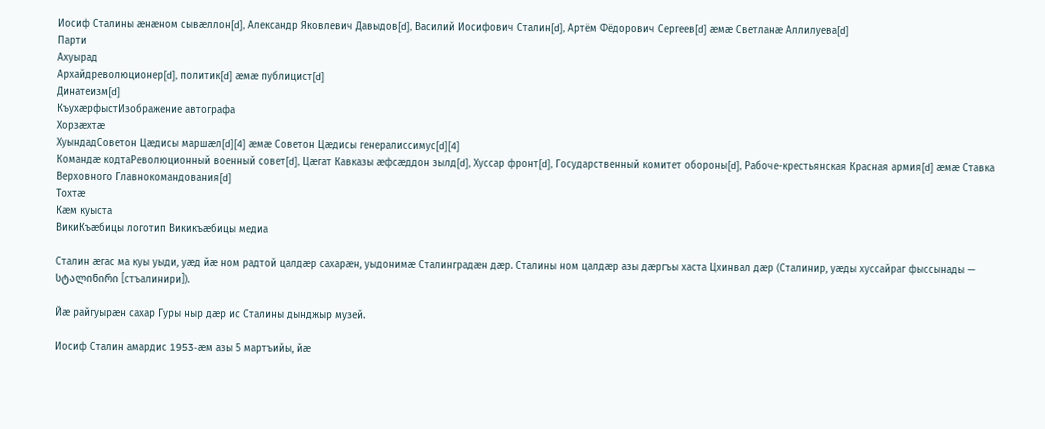Иосиф Сталины æнæном сывæллон[d], Александр Яковлевич Давыдов[d], Василий Иосифович Сталин[d], Артём Фёдорович Сергеев[d] æмæ Светланæ Аллилуева[d]
Парти
Ахуырад
Архайдреволюционер[d], политик[d] æмæ публицист[d]
Динатеизм[d]
КъухæрфыстИзображение автографа
Хорзæхтæ
ХуындадСоветон Цæдисы маршæл[d][4] æмæ Советон Цæдисы генералиссимус[d][4]
Командæ кодтаРеволюционный военный совет[d], Цæгат Кавказы æфсæддон зылд[d], Хуссар фронт[d], Государственный комитет обороны[d], Рабоче-крестьянская Красная армия[d] æмæ Ставка Верховного Главнокомандования[d]
Тохтæ
Кæм куыста
ВикиКъæбицы логотип Викикъæбицы медиа

Сталин æгас ма куы уыди, уæд йæ ном радтой цалдæр сахарæн, уыдонимæ Сталинградæн дæр. Сталины ном цалдæр азы дæргъы хаста Цхинвал дæр (Сталинир, уæды хуссайраг фыссынады — სტალინირი [стъалинири]).

Йæ райгуырæн сахар Гуры ныр дæр ис Сталины дынджыр музей.

Иосиф Сталин амардис 1953-æм азы 5 мартъийы, йæ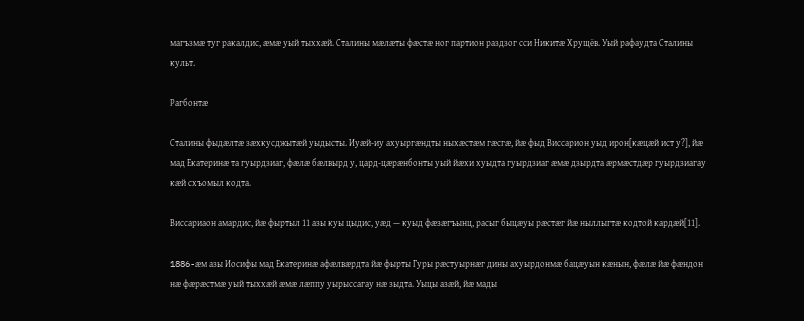магъзмæ туг ракалдис, æмæ уый тыххæй. Сталины мæлæты фæстæ ног партион раздзог сси Никитæ Хрущёв. Уый рафаудта Сталины культ.

Рагбонтæ

Сталины фыдæлтæ зæхкусджытæй уыдысты. Иуæй-иу ахуыргæндты ныхæстæм гæсгæ, йæ фыд Виссарион уыд ирон[кæцæй ист у?], йæ мад Екатеринæ та гуырдзиаг, фæлæ бæлвырд у, цард-цæрæнбонты уый йæхи хуыдта гуырдзиаг æмæ дзырдта æрмæстдæр гуырдзиагау кæй схъомыл кодта.

Виссариаон амардис, йæ фыртыл 11 азы куы цыдис, уæд — куыд фæзæгъынц, расыг быцæуы рæстæг йæ ныллыгтæ кодтой кардæй[11].

1886-æм азы Иосифы мад Екатеринæ афæлвæрдта йæ фырты Гуры рæстуырнæг дины ахуырдонмæ бацæуын кæнын, фæлæ йæ фæндон нæ фæрæстмæ уый тыххæй æмæ лæппу уырыссагау нæ зыдта. Уыцы азæй, йæ мады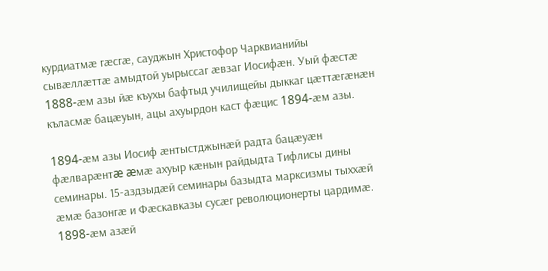курдиатмæ гæсгæ, сауджын Христофор Чарквианийы сывæллæттæ амыдтой уырыссаг æвзаг Иосифæн. Уый фæстæ 1888-æм азы йæ къухы бафтыд училищейы дыккаг цæттæгæнæн къласмæ бацæуын, ацы ахуырдон каст фæцис 1894-æм азы.

1894-æм азы Иосиф æнтыстджынæй радта бацæуæн фæлварæнтæ æмæ ахуыр кæнын райдыдта Тифлисы дины семинары. 15-аздзыдæй семинары базыдта марксизмы тыххæй æмæ базонгæ и Фæскавказы сусæг революционерты цардимæ. 1898-æм азæй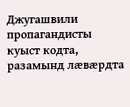Джугашвили пропагандисты куыст кодта, разамынд лæвæрдта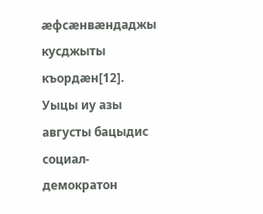æфсæнвæндаджы кусджыты къордæн[12]. Уыцы иу азы августы бацыдис социал-демократон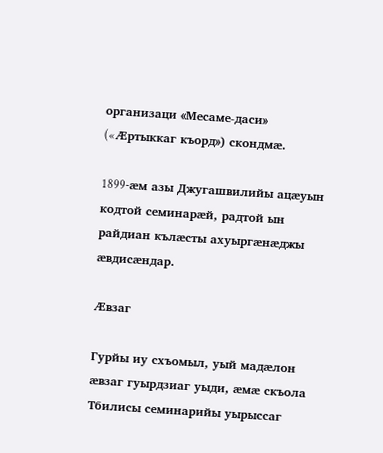организаци «Месаме-даси» («Æртыккаг къорд») скондмæ.

1899-æм азы Джугашвилийы ацæуын кодтой семинарæй, радтой ын райдиан кълæсты ахуыргæнæджы æвдисæндар.

Æвзаг

Гурйы иу схъомыл, уый мадӕлон ӕвзаг гуырдзиаг уыди, æмæ скъола Тбилисы семинарийы уырыссаг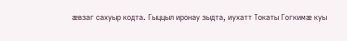æвзаг сахуыр кодта. Гыццыл иронау зыдта, иухатт Токаты Гогкимӕ куы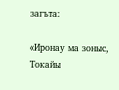загъта:

«Иронау ма зоныс, Токайы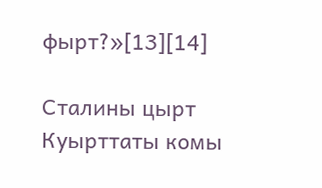фырт?»[13][14]

Сталины цырт Куырттаты комы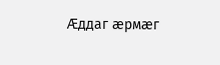Æддаг æрмæг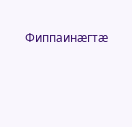Фиппаинæгтæ